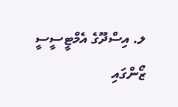ލ. އިސްދޫގެ އެމްޓީސީސީ ޒޯންގައި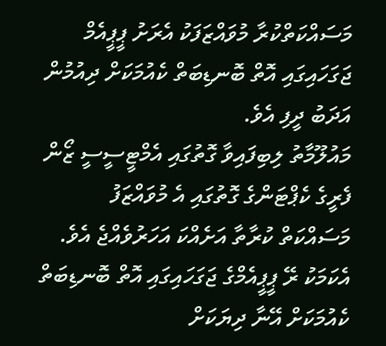މަސައްކަތްކުރާ މުވައްޒަފަކު އެރަށު ޕީޕީއެމް ޖަގަހައިގައި އޮތް ބޮނޑިބަތް ކެއުމަކަށް ދިއުމުން އަދަބު ދީފި އެވެ.
މައުލޫމާތު ލިބިފައިވާ ގޮތުގައި އެމްޓީސީސީ ޒޯން ފެރީގެ ކެޕްޓަންގެ ގޮތުގައި އެ މުވައްޒަފު މަސައްކަތް ކުރާތާ އަށެއްކަ އަހަރުވެއްޖެ އެވެ.
އެކަމަކު ރޭ ޕީޕީއެމްގެ ޖަގަހައިގައި އޮތް ބޮނޑިބަތް ކެއުމަކަށް އޭނާ ދިޔަކަށް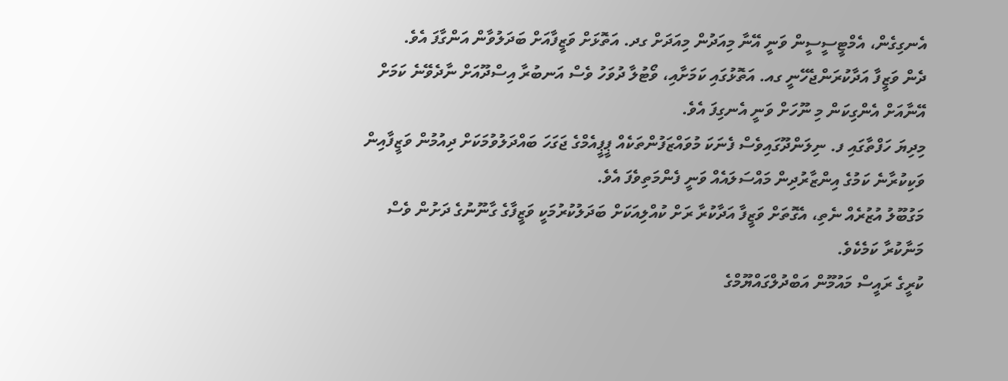އެނގިގެން، އެމްޓީސީސީން ވަނީ އޭނާ މިއަދުން މިއަދަށް ގދ. އަތޮޅަށް ވަޒީފާއަށް ބަދަލުވާން އަންގާފަ އެވެ.
ދެން ވަޒީފާ އަދާކުރަންޖެހޭނީ ގއ. އަތޮޅުގައި ކަމަށާއި، ވޯޓުލާ ދުވަހު ވެސް އަނބުރާ އިސްދޫއަށް ނާދެވޭނެ ކަމަށް އޭނާއަށް އެންގިކަން މި ނޫހަށް ވަނީ އެނގިފަ އެވެ.
މިދިޔަ ހަފްތާގައި ފ. ނިލަންދޫގައިވެސް ފެނަކަ މުވައްޒަފުންތަކެއް ޕީޕީއެމްގެ ޖަގަހަ ބައްދަލުވުމަކަށް ދިއުމުން ވަޒީފާއިން ވަކިކުރާނެ ކަމުގެ އިންޒާރުދިން މައްސަލައެއް ވަނީ ފެންމަތިވެފަ އެވެ.
މަގުބޫލު އުޒުރެއް ނެތި، އެގޮތަށް ވަޒީފާ އަދާކުރާ ރަށް ކުއްލިއަކަށް ބަދަލުކުރުމަކީ ވަޒީފާގެ ގާނޫނުގެ ދަށުން ވެސް މަނާކުރާ ކަމެކެވެ.
ކުރީގެ ރައީސް މައުމޫން އަބްދުލްގައްޔޫމްގެ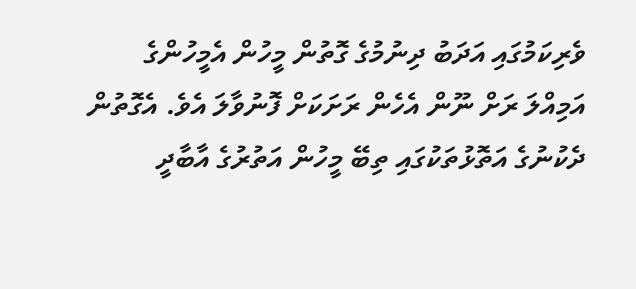ވެރިކަމުގައި އަދަބު ދިނުމުގެ ގޮތުން މީހުން އެމީހުންގެ އަމިއްލަ ރަށް ނޫން އެހެން ރަށަކަށް ފޮނުވާލަ އެވެ. އެގޮތުން ދެކުނުގެ އަތޮޅުތަކުގައި ތިބޭ މީހުން އަތުރުގެ އާބާދީ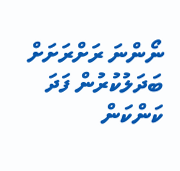ނޯންނަ ރަށްރަށަށް ބަދަލުކުރުން ފަދަ ކަންކަން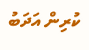ކުރިން އަދަބު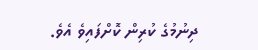ދިނުމުގެ ކުރިން ކޮށްފައިވެ އެވެ.